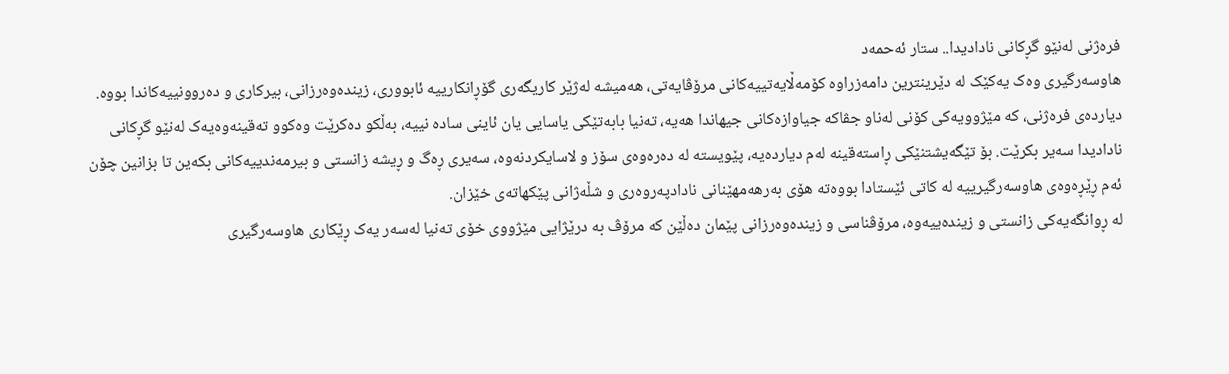فرەژنی لەنێو گڕکانی نادادیدا.. ستار ئەحمەد
هاوسەرگیری وەک یەکێک لە دێرینترین دامەزراوە کۆمەڵایەتییەکانی مرۆڤایەتی، هەمیشە لەژێر کاریگەری گۆڕانکارییە ئابووری، زیندەوەرزانی، بیرکاری و دەروونییەکاندا بووە. دیاردەی فرەژنی، کە مێژوویەکی کۆنی لەناو جڤاکە جیاوازەکانی جیهاندا هەیە، تەنیا بابەتێکی یاسایی یان ئاینی سادە نییە، بەڵکو دەکرێت وەکوو تەقینەوەیەک لەنێو گڕکانی نادادیدا سەیر بکرێت. بۆ تێگەیشتنێکی ڕاستەقینە لەم دیاردەیە، پێویستە لە دەرەوەی سۆز و لاسایکردنەوە، سەیری ڕەگ و ڕیشە زانستی و بیرمەندییەکانی بکەین تا بزانین چۆن ئەم ڕێڕەوەی هاوسەرگیرییە لە کاتی ئێستادا بووەتە هۆی بەرهەمهێنانی نادادپەروەری و شڵەژانی پێکهاتەی خێزان.
لە ڕوانگەیەکی زانستی و زیندەییەوە، مرۆڤناسی و زیندەوەرزانی پێمان دەڵێن کە مرۆڤ بە درێژایی مێژووی خۆی تەنیا لەسەر یەک ڕێکاری هاوسەرگیری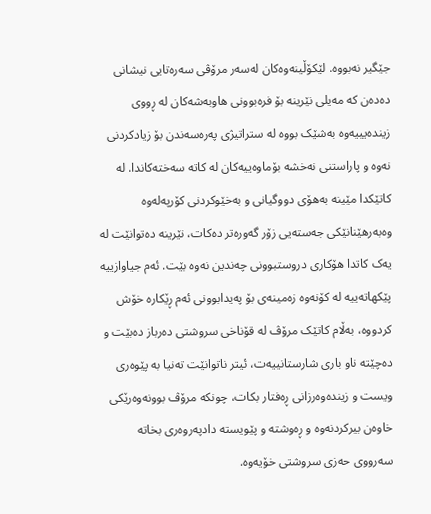جێگیر نەبووە. لێکۆڵینەوەکان لەسەر مرۆڤی سەرەتایی نیشانی دەدەن کە مەیلی نێرینە بۆ فرەبوونی هاوبەشەکان لە ڕووی زیندەیییەوە بەشێک بووە لە ستراتیژی پەرەسەندن بۆ زیادکردنی نەوە و پاراستنی نەخشە بۆماوەییەکان لە کاتە سەختەکاندا. لە کاتێکدا مێینە بەهۆی دووگیانی و بەخێوکردنی کۆرپەلەوە وەبەرهێنانێکی جەستەیی زۆر گەورەتر دەکات، نێرینە دەتوانێت لە یەک کاتدا هۆکاری دروستبوونی چەندین نەوە بێت. ئەم جیاوازییە پێکهاتەییە لە کۆنەوە زەمینەی بۆ پەیدابوونی ئەم ڕێکارە خۆش کردووە، بەڵام کاتێک مرۆڤ لە قۆناخی سروشتی دەرباز دەبێت و دەچێتە ناو باری شارستانییەت، ئیتر ناتوانێت تەنیا بە پێوەری ویست و زیندەوەرزانی ڕەفتار بکات، چونکە مرۆڤ بوونەوەرێکی خاوەن بیرکردنەوە و ڕەوشتە و پێویستە دادپەروەری بخاتە سەرووی حەزی سروشتی خۆیەوە.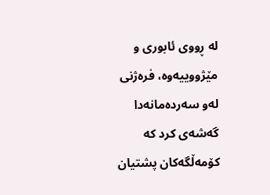له ڕووی ئابوری و مێژووییەوە، فرەژنی لەو سەردەمانەدا گەشەی کرد کە کۆمەڵگەکان پشتیان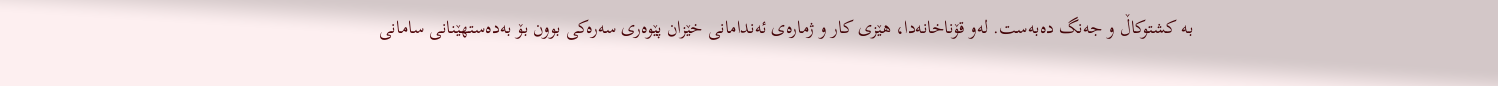بە کشتوکاڵ و جەنگ دەبەست. لەو قۆناخانەدا، هێزی کار و ژمارەی ئەندامانی خێزان پێوەری سەرەکی بوون بۆ بەدەستهێنانی سامانی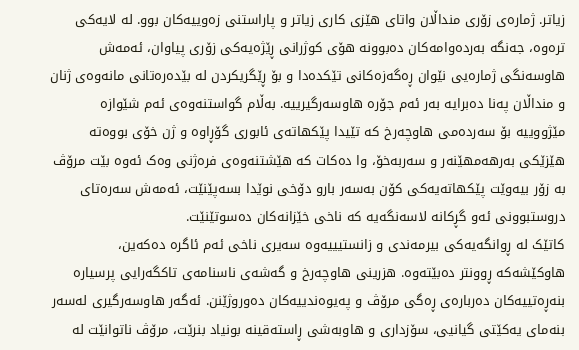زیاتر. ژمارەی زۆری منداڵان واتای هێزی کاری زیاتر و پاراستنی زەوییەکان بوو. لە لایەکی ترەوە، جەنگە بەردەوامەکان دەبوونە هۆی کوژرانی ڕێژەیەکی زۆری پیاوان، ئەمەش هاوسەنگی ژمارەیی نێوان ڕەگەزەکانی تێکدەدا و بۆ ڕێگریکردن لە بێدەرەتانی مانەوەی ژنان و منداڵان پەنا دەبرایە بەر ئەم جۆرە هاوسەرگیرییە. بەڵام گواستنەوەی ئەم شێوازە مێژووییە بۆ سەردەمی هاوچەرخ کە تێیدا پێکهاتەی ئابوری گۆڕاوە و ژن خۆی بووەتە هێزێکی بەرهەمهێنەر و سەربەخۆ، وا دەکات کە هێشتنەوەی فرەژنی وەک ئەوە بێت مرۆڤ بە زۆر بیەوێت پێکهاتەیەکی کۆن بەسەر بارو دۆخی نوێدا بسەپێنێت، ئەمەش سەرەتای دروستبوونی ئەو گڕکانە لاسەنگەیە کە ناخی خێزانەکان دەسوتێنێت.
کاتێک لە ڕوانگەیەکی بیرمەندی و زانستیییەوە سەیری ناخی ئەم ئاگرە دەکەین، هاوکێشەکە ڕوونتر دەبێتەوە. هزرینی هاوچەرخ و گەشەی ناسنامەی تاکگەرایی پرسیارە بنەڕەتییەکان دەربارەی ڕەگی مرۆڤ و پەیوەندییەکان دەوروژێنن. ئەگەر هاوسەرگیری لەسەر بنەمای یەکێتی گیانیی، سۆزداری و هاوبەشی ڕاستەقینە بونیاد بنرێت، مرۆڤ ناتوانێت لە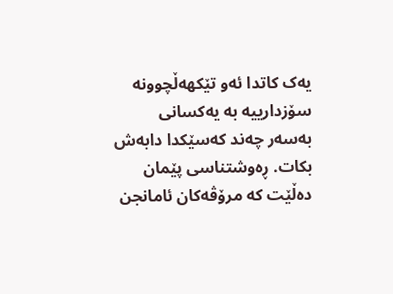یەک کاتدا ئەو تێکهەڵچوونە سۆزدارییە بە یەکسانی بەسەر چەند کەسێکدا دابەش بکات. ڕەوشتناسی پێمان دەڵێت کە مرۆڤەکان ئامانجن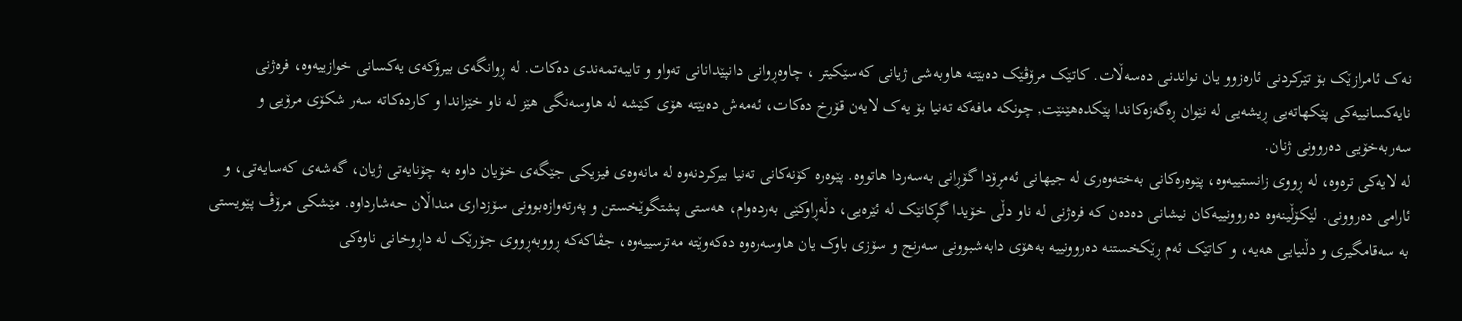نەک ئامرازێک بۆ تێرکردنی ئارەزوو یان نواندنی دەسەڵات. کاتێک مرۆڤێک دەبێتە هاوبەشی ژیانی کەسێکیتر ، چاوەڕوانی دانپێدانانی تەواو و تایبەتمەندی دەکات. لە ڕوانگەی بیرۆکەی یەکسانی خوازییەوە، فرەژنی نایەکسانییەکی پێکهاتەیی ڕیشەیی لە نێوان ڕەگەزەکاندا پێکدەهێنێت, چونکە مافەکە تەنیا بۆ یەک لایەن قۆرخ دەکات، ئەمەش دەبێتە هۆی کێشە لە هاوسەنگی هێز لە ناو خێزاندا و کاردەکاتە سەر شکۆی مرۆیی و سەربەخۆیی دەروونی ژنان.
لە لایەکی ترەوە، لە ڕووی زانستییەوە، پێوەرەکانی بەختەوەری لە جیهانی ئەمڕۆدا گۆڕانی بەسەردا هاتووە. پێوەرە کۆنەکانی تەنیا بیرکردنەوە لە مانەوەی فیزیکی جێگەی خۆیان داوە بە چۆنایەتی ژیان، گەشەی کەسایەتی، و ئارامی دەروونی. لێکۆڵینەوە دەروونییەکان نیشانی دەدەن کە فرەژنی لە ناو دڵی خۆیدا گڕکانێک لە ئێرەیی، دڵەڕاوکێی بەردەوام، هەستی پشتگوێخستن و پەرتەوازەبوونی سۆزداری منداڵان حەشارداوە. مێشکی مرۆڤ پێویستی بە سەقامگیری و دڵنیایی هەیە، و کاتێک ئەم ڕێکخستنە دەروونییە بەهۆی دابەشبوونی سەرنج و سۆزی باوک یان هاوسەرەوە دەکەوێتە مەترسییەوە، جڤاکەکە ڕووبەڕووی جۆرێک لە داڕوخانی ناوەکی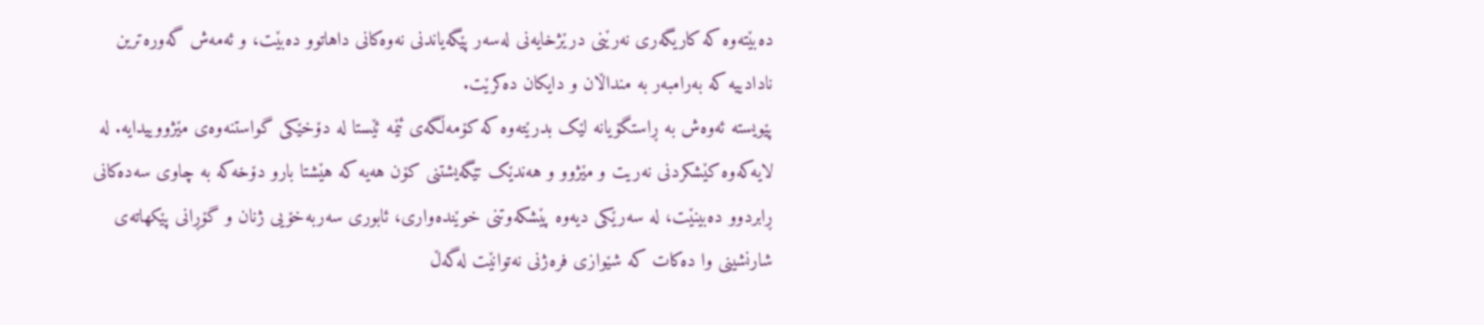دەبێتەوە کە کاریگەری نەرێنی درێژخایەنی لەسەر پێگەیاندنی نەوەکانی داهاتوو دەبێت، و ئەمەش گەورەترین نادادییە کە بەرامبەر بە منداڵان و دایکان دەکرێت.
پێویستە ئەوەش بە ڕاستگۆیانە لێک بدرێتەوە کە کۆمەڵگەی ئێمە ئێستا لە دۆخێکی گواستنەوەی مێژووییدایە. لە لایەکەوە کێشکردنی نەریت و مێژوو و هەندێک تێگەیشتنی کۆن هەیە کە هێشتا بارو دۆخەکە بە چاوی سەدەکانی ڕابردوو دەبینێت، لە سەرێکی دیەوە پێشکەوتنی خوێندەواری، ئابوری سەربەخۆیی ژنان و گۆڕانی پێکهاتەی شارنشینی وا دەکات کە شێوازی فرەژنی نەتوانێت لەگەڵ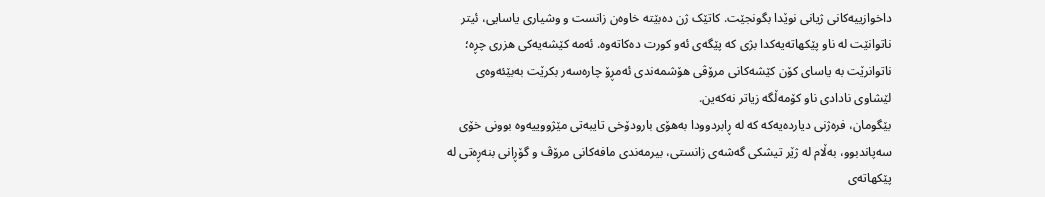داخوازییەکانی ژیانی نوێدا بگونجێت. کاتێک ژن دەبێتە خاوەن زانست و وشیاری یاسایی، ئیتر ناتوانێت لە ناو پێکهاتەیەکدا بژی کە پێگەی ئەو کورت دەکاتەوە. ئەمە کێشەیەکی هزری چڕە؛ ناتوانرێت بە یاسای کۆن کێشەکانی مرۆڤی هۆشمەندی ئەمڕۆ چارەسەر بکرێت بەبێئەوەی لێشاوی نادادی ناو کۆمەڵگە زیاتر نەکەین.
بێگومان، فرەژنی دیاردەیەکە کە لە ڕابردوودا بەهۆی بارودۆخی تایبەتی مێژووییەوە بوونی خۆی سەپاندبوو، بەڵام لە ژێر تیشکی گەشەی زانستی، بیرمەندی مافەکانی مرۆڤ و گۆڕانی بنەڕەتی لە پێکهاتەی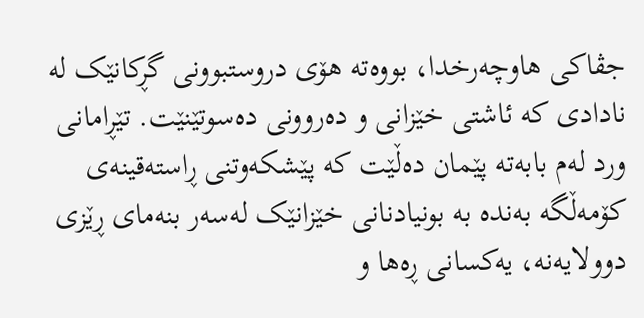جڤاکی هاوچەرخدا، بووەتە هۆی دروستبوونی گڕکانێک لە نادادی کە ئاشتی خێزانی و دەروونی دەسوتێنێت. تێڕامانی ورد لەم بابەتە پێمان دەڵێت کە پێشکەوتنی ڕاستەقینەی کۆمەڵگە بەندە بە بونیادنانی خێزانێک لەسەر بنەمای ڕێزی دوولایەنە، یەکسانی ڕەها و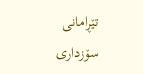تێڕامانی سۆزداری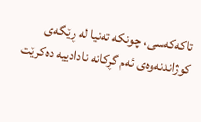تاکەکەسی، چونکە تەنیا لە ڕێگەی کوژاندنەوەی ئەم گڕکانە نادادییە دەکرێت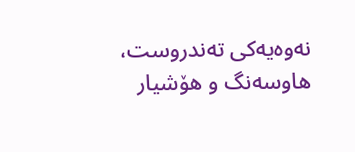نەوەیەکی تەندروست، هاوسەنگ و هۆشیار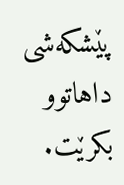پێشکەشی داهاتوو بکرێت.